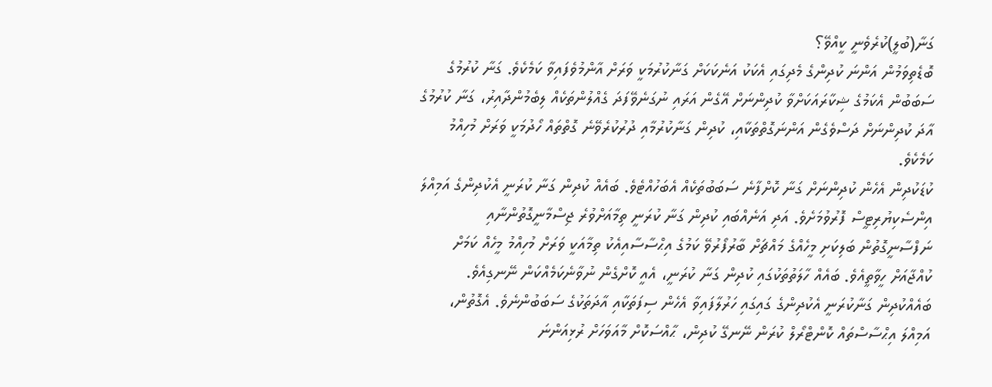ގަނާ(ބުލީ)ކުރެވެނީ ކީއްވޭ؟
ބޮޑެތިވަމުން އަންނަ ކުދިންގެ މެދިގައި އެކަކު އަނެކަކަށް ގަނާކުރުމަކީ ވަރަށް އާންމުވެފައިވާ ކަމެކެވެ. ގަނާ ކުރުމުގެ ސަބަބުން އެކަމުގެ ޝިކާރައަކަށްވާ ކުދިންނަށް އޭގެން އަރައި ނުގަނެވޭފަދަ ގެއްލުންތަކެއް ލިބެމުންދާއިރު، ގަނާ ކުރުމުގެ އާދަ ކުދިންނަށް ދަސްވެގެން އަންނަގޮތްތަކާއި، ކުދިން ގަނާކުރުމާއި ދުރުކުރެވޭނެ ގޮތްތައް ހޯދުމަކީ ވަރަށް މުހިއްމު ކަމެކެވެ.
ކުޑަކުދިން އެހެން ކުދިންނަށް ގަނާ ކޮށްފާނެ ސަބަބުތަކެއް އެބަހުއްޓެވެ. ބައެއް ކުދިން ގަނާ ކުރަނީ އެކުދިންގެ އަމިއްލަ އިންސެކިޔުރިޓީސް ފޮރުވުމަށެވެ. އަދި އަނެއްބައި ކުދިން ގަނާ ކުރަނީ ތިމާއަށްވުރެ ޖިސްމާނީގޮތުންނާއި ނަފްސާނީގޮތުން ބަލިކަށި މީހެއްގެ މައްޗަށް ބާރުފޯރުވޭ ކަމުގެ އިޙްސާސާއިއެކު ތިމާއަކީ ވަރަށް މުހިއްމު މީހެއް ކަމަށް ކުއްޖާއަށް ހީވާތީއެވެ. ބައެއް ހާލަތުތަކުގައި ކުދިން ގަނާ ކުރަނީ، އެއީ ކޮށްގެން ނުވާނެކަމެއްކަން ނޭނގިއެވެ.
ބައެއްކުދިން ގަނާކުރަނީ އެކުދިންގެ ގައިގައި ހަރުލާފައިވާ އެހެން ސިފަތަކާއި އާދަތަކުގެ ސަބަބުންނެވެ. އެގޮތުން، އަމިއްލަ އިޙްސާސްތައް ކޮންޓްރޯލް ކުރަން ނޭނގޭ ކުދިން، ޙާއްސަކޮށް މާއަވަހަށް ރުޅިއަންނަ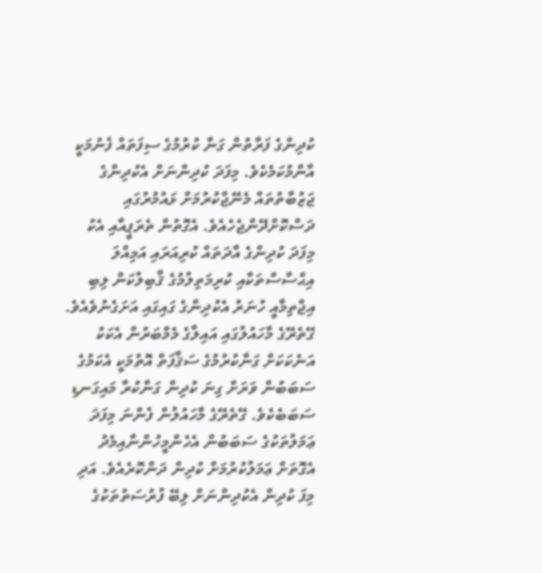ކުދިންގެ ފަރާތުން ގަނާ ކުރުމުގެ ސިފަތައް ފެނުމަކީ އާންމުކަމެކެވެ. މިފަދަ ކުދިންނަށް އެކުދިންގެ ޖަޒުބާތުތައް މެނޭޖްކުރުމަށް ޅައުމުރުގައި ދަސްކޮށްދޭންޖެހެއެވެ. އެގޮތުން ތެރަޕީއާއި އެކު މިފަދަ ކުދިންގެ އާދަތައް ކުރިއަރައި އަމިއްލަ އިޙްސާސްތަކާއި ކުރިމަތިލުމުގެ ޤާބިލުކަން ލިބި އިޖްތިމާއީ ހުނަރު އެކުދިންގެ ގައިގައި އަށަގެނުވެއެވެ.
ގޭތެރޭގެ މާހައުލުގައި އައިލާގެ މެމްބަރުން އެކަކު އަނެކަކަށް ގަނާކުރުމުގެ ސަޤާފަތް އޮތުމަކީ އެކަމުގެ ސަބަބުން ވަރަށް ގިނަ ކުދިން ގަނާކުރާ މައިގަނޑި ސަބަބެކެވެ. ގޭތެރޭގެ މާހައުލުން ފެންނަ މިފަދަ ޢަމަލުތަކުގެ ސަބަބުން އެހެންމީހުންނާއިމެދު އެގޮތަށް ޢަމަލުކުރުމަށް ކުދިން ދަންކޮރެއެވެ. އަދި މިފަ ކުދިން އެކުދިންނަށް ލިބޭ ފުރުސަތުތަކުގެ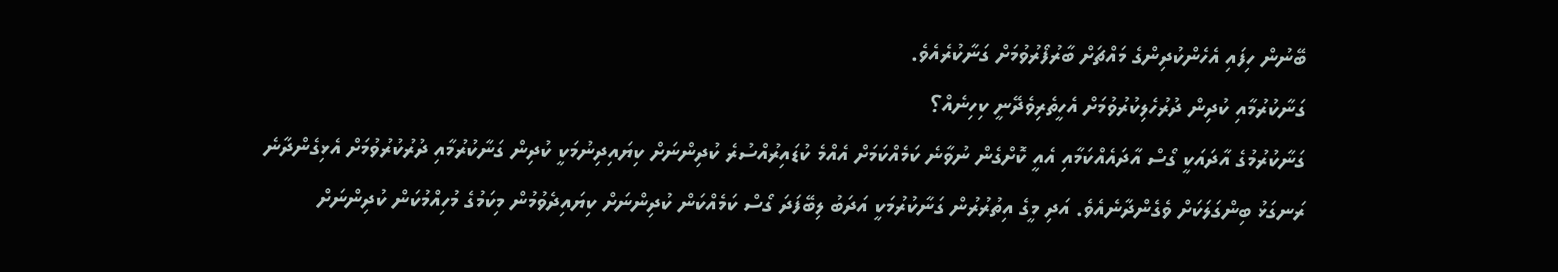ބޭނުން ހިފައި އެހެންކުދިންގެ މައްޗަށް ބާރުފޯރުވުމަށް ގަނާކުރެއެވެ.
ގަނާކުރުމާއި ކުދިން ދުރުހެލިކުރުވުމަށް އެހީތެރިވެދޭނީ ކިހިނެއް؟
ގަނާކުރުމުގެ އާދައަކީ ގޯސް އާދައެއްކަމާއި އެއީ ކޮށްގެން ނުވާނެ ކަމެއްކަމަށް އެއްމެ ކުޑައިރުއްސުރެ ކުދިންނަށް ކިޔައިދިނުމަކީ ކުދިން ގަނާކުރުމާއި ދުރުކުރުވުމަށް އެޅިގެންދާނެ ރަނގަޅު ބިންގަލަކަށް ވެގެންދާނެއެވެ. އަދި މީގެ އިތުރުރުން ގަނާކުރުމަކީ އަދަބު ލިބޭފަދަ ގޯސް ކަމެއްކަން ކުދިންނަށް ކިޔައިދެވުމުން މިކަމުގެ މުހިއްމުކަން ކުދިންނަށް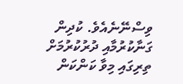ވިސްނޭނެއެވެ. ކުދިން ގަނާކުރުމާއި ދުރުކުރުމަށް ތިރިގައި މިވާ ކަންކަން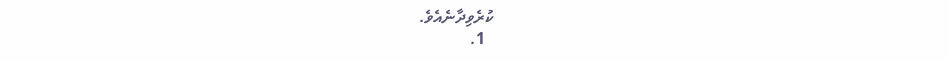ކުރެވިދާނެއެވެ.
  1.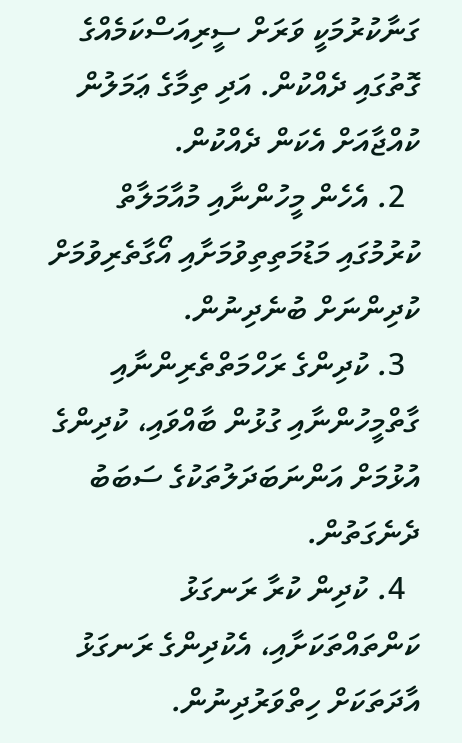ގަނާކުރުމަކީ ވަރަށް ސީރިއަސްކަމެއްގެ ގޮތުގައި ދެއްކުން. އަދި ތިމާގެ ޢަމަލުން ކުއްޖާއަށް އެކަން ދެއްކުން.
  2. އެހެން މީހުންނާއި މުއާމަލާތް ކުރުމުގައި މަޑުމަތިތިވުމަށާއި އޯގާތެރިވުމަށް ކުދިންނަށް ބުނެދިނުން.
  3. ކުދިންގެ ރަހްމަތްތެރިންނާއި ގާތްމީހުންނާއި ގުޅުން ބާއްވައި، ކުދިންގެ އުޅުމަށް އަންނަބަދަލުތަކުގެ ސަބަބު ދެނެގަތުން.
  4. ކުދިން ކުރާ ރަނގަޅު ކަންތައްތަކަށާއި، އެކުދިންގެ ރަނގަޅު އާދަތަކަށް ހިތްވަރުދިނުން.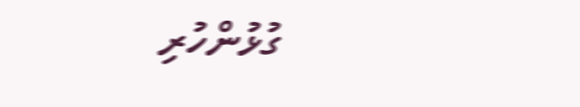ގުޅުންހުރި